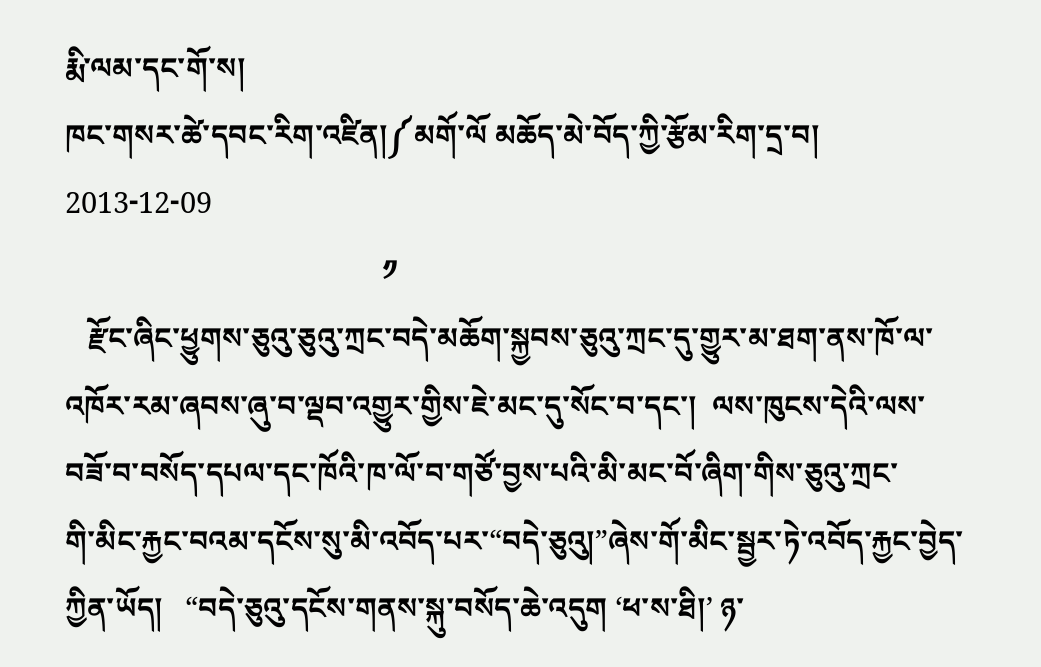རྨི་ལམ་དང་གོ་ས།
ཁང་གསར་ཚེ་དབང་རིག་འཛིན།༼མགོ་ལོ མཆོད་མེ་བོད་ཀྱི་རྩོམ་རིག་དྲ་བ། 2013-12-09
                                          ༡
   རྫོང་ཞིང་ཕྱུགས་ཅུའུ་ཅུའུ་ཀྲང་བདེ་མཆོག་སྐྱབས་ཅུའུ་ཀྲང་དུ་གྱུར་མ་ཐག་ནས་ཁོ་ལ་འཁོར་རམ་ཞབས་ཞུ་བ་ལྡབ་འགྱུར་གྱིས་ཇེ་མང་དུ་སོང་བ་དང་།  ལས་ཁུངས་དེའི་ལས་བཟོ་བ་བསོད་དཔལ་དང་ཁོའི་ཁ་ལོ་བ་གཙོ་བྱས་པའི་མི་མང་བོ་ཞིག་གིས་ཅུའུ་ཀྲང་
གི་མིང་རྐྱང་བའམ་དངོས་སུ་མི་འབོད་པར་“བདེ་ཅུའུ།”ཞེས་གོ་མིང་སྦྱར་ཏེ་འབོད་རྐྱང་བྱེད་ཀྱིན་ཡོད།   “བདེ་ཅུའུ་དངོས་གནས་སྐུ་བསོད་ཆེ་འདུག ‘ཕ་ས་ཐི།’ ཉ་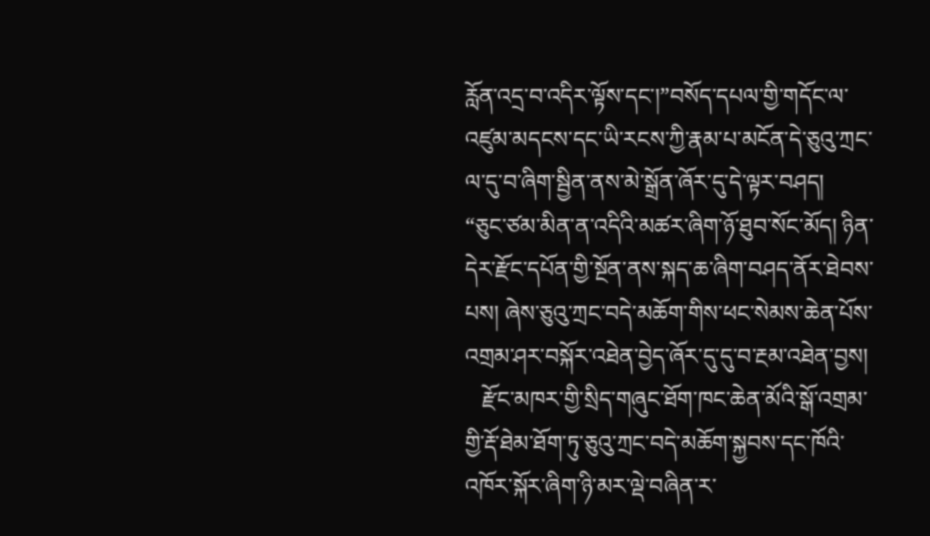རློན་འདྲ་བ་འདིར་ལྟོས་དང་།”བསོད་དཔལ་གྱི་གདོང་ལ་འཛུམ་མདངས་དང་ཡི་རངས་ཀྱི་རྣམ་པ་མངོན་དེ་ཅུའུ་ཀྲང་ལ་དུ་བ་ཞིག་སྦྱིན་ནས་མེ་སྒྲོན་ཞོར་དུ་དེ་ལྟར་བཤད།  “ཅུང་ཙམ་མིན་ན་འདིའི་མཚར་ཞིག་ཉོ་ཐུབ་སོང་མོད། ཉིན་དེར་རྫོང་དཔོན་གྱི་སྔོན་ནས་སྐད་ཆ་ཞིག་བཤད་ནོར་ཐེབས་པས། ཞེས་ཅུའུ་ཀྲང་བདེ་མཆོག་གིས་ཕང་སེམས་ཆེན་པོས་འགྲམ་ཤར་བསྐོར་འཐེན་བྱེད་ཞོར་དུ་དུ་བ་རྔམ་འཐེན་བྱས།
   རྫོང་མཁར་གྱི་སྲིད་གཞུང་ཐོག་ཁང་ཆེན་མོའི་སྒོ་འགྲམ་གྱི་རྡོ་ཐེམ་ཐོག་ཏུ་ཅུའུ་ཀྲང་བདེ་མཆོག་སྐྱབས་དང་ཁོའི་འཁོར་སྐོར་ཞིག་ཉི་མར་ལྡེ་བཞིན་ར་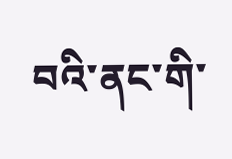བའི་ནང་གི་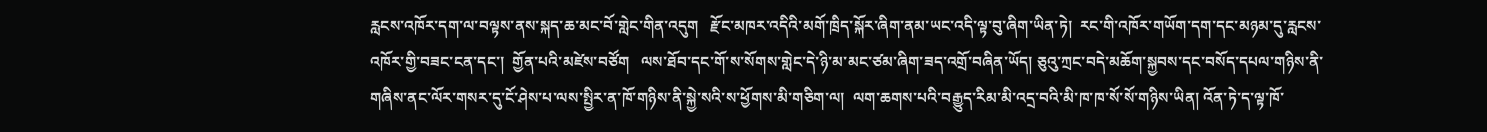རླངས་འཁོར་དག་ལ་བལྟས་ནས་སྐད་ཆ་མང་བོ་གླེང་གིན་འདུག   རྫོང་མཁར་འདིའི་མགོ་ཁྲིད་སྐོར་ཞིག་ནམ་ཡང་འདི་ལྟ་བུ་ཞིག་ཡིན་ཏེ།  རང་གི་འཁོར་གཡོག་དག་དང་མཉམ་དུ་རླངས་འཁོར་གྱི་བཟང་ངན་དང་།  གྱོན་པའི་མཛེས་བཙོག   ལས་ཐོབ་དང་གོ་ས་སོགས་གླེང་དེ་ཉི་མ་མང་ཙམ་ཞིག་ཟད་འགྲོ་བཞིན་ཡོད། ཅུའུ་ཀྲང་བདེ་མཆོག་སྐྱབས་དང་བསོད་དཔལ་གཉིས་ནི་གཞིས་ནང་ལོར་གསར་དུ་ངོ་ཤེས་པ་ལས་སྤྱིར་ན་ཁོ་གཉིས་ནི་སྐྱེ་སའི་ས་ཕྱོགས་མི་གཅིག་ལ།  ལག་ཆགས་པའི་བརྒྱུད་རིམ་མི་འདྲ་བའི་མི་ཁ་ཁ་སོ་སོ་གཉིས་ཡིན། འོན་ཏེ་ད་ལྟ་ཁོ་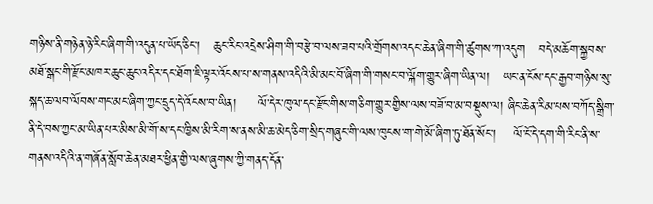གཉིས་ནི་གཉེན་ཉེ་རིང་ཞིག་གི་འདུན་པ་ཡོད་ཅིང་།   ཆུང་རིང་འདྲེས་ཤིག་གི་བརྩེ་བ་ལས་ཟབ་པའི་གྲོགས་འདང་ཆེན་ཞིག་གི་ཚུགས་ཀ་འདུག   བདེ་མཆོག་སྐྱབས་མཐོ་སྒང་གི་རྫོང་མཁར་ཆུང་ཆུང་འདིར་དང་ཐོག་ཇི་ལྟར་འོངས་པ་ས་གནས་འདིའི་མི་མང་བོ་ཞིག་གི་གསང་བ་ལྐོག་གྱུར་ཞིག་ཡིན་ལ།   ཡང་ན་ངོས་དང་རྒྱབ་གཉིས་སུ་སྐད་ཆ་ལབ་ལོབས་གང་མང་ཞིག་ཀྱང་དྲུད་དེ་འོངས་བ་ཡིན།     ལོ་དེར་ཁུལ་དང་རྫོང་གིས་གཅིག་གྱུར་གྱིས་ལས་བཟོ་བ་མ་བསྡུས་ལ། ཞིང་ཆེན་རིམ་པས་བཀོད་སྒྲིག་ནི་དེ་བས་ཀྱང་མ་ཡིན་པར་མིས་མི་གོ་ས་དང་ཁྱིས་མི་རིག་ས་ནས་མི་ཆ་མེད་ཅིག་སྲིད་གཞུང་གི་ལས་ཁུངས་ག་གེ་མོ་ཞིག་ཏུ་ཐོན་སོང་།    ལོ་ངོ་དེ་དག་གི་རིང་ནི་ས་གནས་འདིའི་ན་གཞོན་སློབ་ཆེན་མཐར་ཕྱིན་གྱི་ལས་ཞུགས་ཀྱི་གནད་དོན་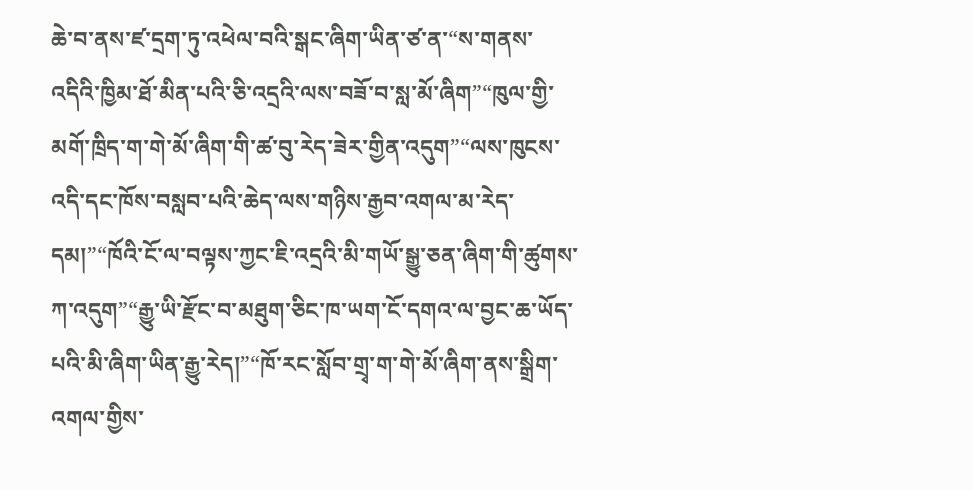ཆེ་བ་ནས་ཛ་དྲག་ཏུ་འཕེལ་བའི་སྒང་ཞིག་ཡིན་ཙ་ན་“ས་གནས་འདིའི་ཁྱིམ་ཐོ་མིན་པའི་ཅི་འདྲའི་ལས་བཟོ་བ་སླ་མོ་ཞིག”“ཁུལ་གྱི་མགོ་ཁྲིད་ག་གེ་མོ་ཞིག་གི་ཚ་བུ་རེད་ཟེར་གྱིན་འདུག”“ལས་ཁུངས་འདི་དང་ཁོས་བསླབ་པའི་ཆེད་ལས་གཉིས་རྒྱབ་འགལ་མ་རེད་དམ།”“ཁོའི་ངོ་ལ་བལྟས་ཀྱང་ཇི་འདྲའི་མི་གཡོ་སྒྱུ་ཅན་ཞིག་གི་ཚུགས་ཀ་འདུག”“རྒྱུ་ཡི་རྫོང་བ་མཐུག་ཅིང་ཁ་ཡག་ངོ་དགའ་ལ་བྱང་ཆ་ཡོད་པའི་མི་ཞིག་ཡིན་རྒྱུ་རེད།”“ཁོ་རང་སློབ་གྲྭ་ག་གེ་མོ་ཞིག་ནས་སྒྲིག་འགལ་གྱིས་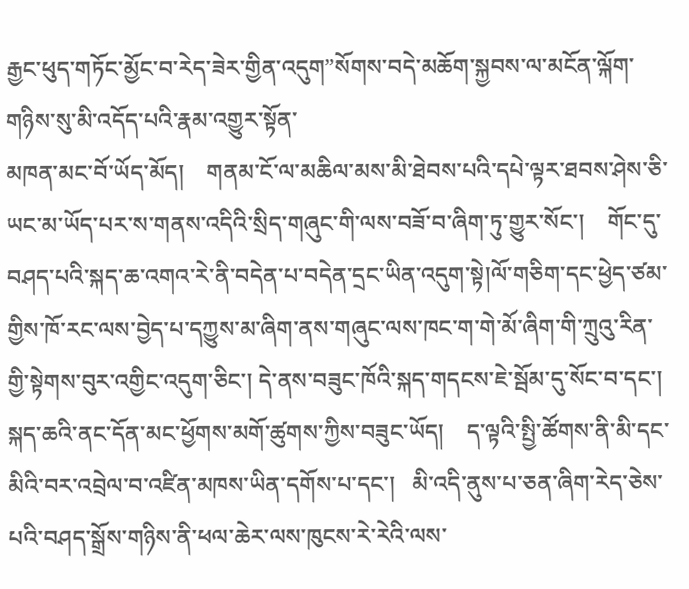རྒྱང་ཕུད་གཏོང་མྱོང་བ་རེད་ཟེར་གྱིན་འདུག”སོགས་བདེ་མཆོག་སྐྱབས་ལ་མངོན་ལྐོག་གཉིས་སུ་མི་འདོད་པའི་རྣམ་འགྱུར་སྟོན་
མཁན་མང་བོ་ཡོད་མོད།    གནམ་ངོ་ལ་མཆིལ་མས་མི་ཐེབས་པའི་དཔེ་ལྟར་ཐབས་ཤེས་ཅི་ཡང་མ་ཡོད་པར་ས་གནས་འདིའི་སྲིད་གཞུང་གི་ལས་བཟོ་བ་ཞིག་ཏུ་གྱུར་སོང་།    གོང་དུ་བཤད་པའི་སྐད་ཆ་འགའ་རེ་ནི་བདེན་པ་བདེན་དྲང་ཡིན་འདུག་སྟེ།ལོ་གཅིག་དང་ཕྱེད་ཙམ་གྱིས་ཁོ་རང་ལས་བྱེད་པ་དཀྱུས་མ་ཞིག་ནས་གཞུང་ལས་ཁང་ག་གེ་མོ་ཞིག་གི་ཀྲུའུ་རིན་གྱི་སྟེགས་བུར་འགྱིང་འདུག་ཅིང་། དེ་ནས་བཟུང་ཁོའི་སྐད་གདངས་ཇེ་སྦོམ་དུ་སོང་བ་དང་།   སྐད་ཆའི་ནང་དོན་མང་ཕྱོགས་མགོ་ཚུགས་ཀྱིས་བཟུང་ཡོད།    ད་ལྟའི་སྤྱི་ཚོགས་ནི་མི་དང་མིའི་བར་འབྲེལ་བ་འཛིན་མཁས་ཡིན་དགོས་པ་དང་།   མི་འདི་ནུས་པ་ཅན་ཞིག་རེད་ཅེས་པའི་བཤད་སྒྲོས་གཉིས་ནི་ཕལ་ཆེར་ལས་ཁུངས་རེ་རེའི་ལས་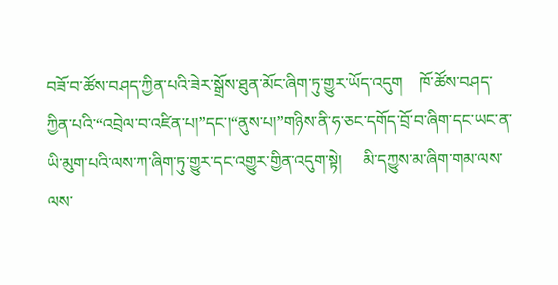བཟོ་བ་ཚོས་བཤད་ཀྱིན་པའི་ཟེར་སྒྲོས་ཐུན་མོང་ཞིག་ཏུ་གྱུར་ཡོད་འདུག    ཁོ་ཚོས་བཤད་ཀྱིན་པའི་“འབྲེལ་བ་འཛིན་པ།”དང་།“ནུས་པ།”གཉིས་ནི་ཧ་ཅང་དགོད་བྲོ་བ་ཞིག་དང་ཡང་ན་ཡི་མུག་པའི་ལས་ཀ་ཞིག་ཏུ་གྱུར་དང་འགྱུར་གྱིན་འདུག་སྟེ།     མི་དཀྱུས་མ་ཞིག་གམ་ལས་ལས་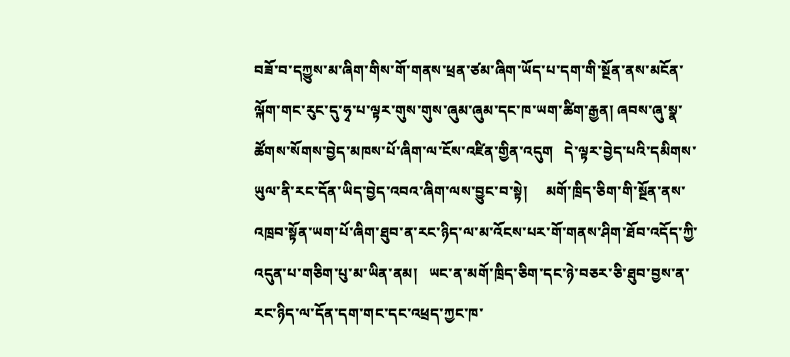བཟོ་བ་དཀྱུས་མ་ཞིག་གིས་གོ་གནས་ཕྲན་ཙམ་ཞིག་ཡོད་པ་དག་གི་སྔོན་ནས་མངོན་ལྐོག་གང་རུང་དུ་ཧྭ་པ་ལྟར་གུས་གུས་ཞུམ་ཞུམ་དང་ཁ་ཡག་ཚིག་རྒྱན། ཞབས་ཞུ་སྣ་ཚོགས་སོགས་བྱེད་མཁས་པོ་ཞིག་ལ་ངོས་འཛིན་གྱིན་འདུག   དེ་ལྟར་བྱེད་པའི་དམིགས་ཡུལ་ནི་རང་དོན་ཡིད་བྱེད་འབའ་ཞིག་ལས་བྱུང་བ་སྟེ།     མགོ་ཁྲིད་ཅིག་གི་སྔོན་ནས་འཁྲབ་སྟོན་ཡག་པོ་ཞིག་ཐུབ་ན་རང་ཉིད་ལ་མ་འོངས་པར་གོ་གནས་ཤིག་ཐོབ་འདོད་ཀྱི་འདུན་པ་གཅིག་པུ་མ་ཡིན་ནམ།   ཡང་ན་མགོ་ཁྲིད་ཅིག་དང་ཉེ་བཅར་ཅི་ཐུབ་བྱས་ན་རང་ཉིད་ལ་དོན་དག་གང་དང་འཕྲད་ཀྱང་ཁ་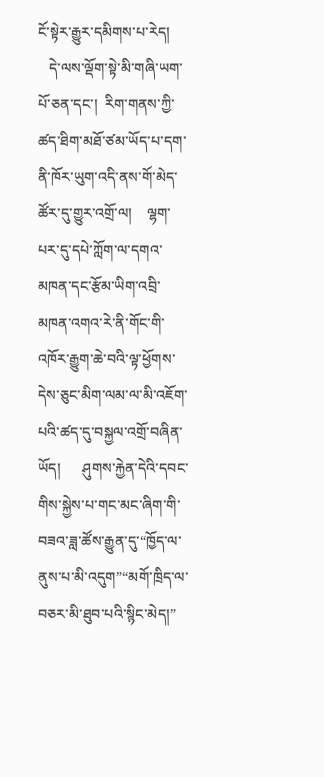ངོ་སྟེར་རྒྱུར་དམིགས་པ་རེད།
   དེ་ལས་ལྡོག་སྟེ་མི་གཞི་ཡག་པོ་ཅན་དང་།  རིག་གནས་ཀྱི་ཚད་ཐིག་མཐོ་ཙམ་ཡོད་པ་དག་ནི་ཁོར་ཡུག་འདི་ནས་གོ་མེད་ཚོར་དུ་གྱུར་འགྲོ་ལ།    ལྷག་པར་དུ་དཔེ་ཀློག་ལ་དགའ་མཁན་དང་རྩོམ་ཡིག་འབྲི་མཁན་འགའ་རེ་ནི་གོང་གི་འཁོར་རྒྱུག་ཆེ་བའི་ལྟ་ཕྱོགས་དེས་ཅུང་མིག་ལམ་ལ་མི་འཇོག་པའི་ཚད་དུ་བསྐྱལ་འགྲོ་བཞིན་ཡོད།      ཤུགས་རྐྱེན་དེའི་དབང་གིས་སྐྱེས་པ་གང་མང་ཞིག་གི་བཟའ་ཟླ་ཚོས་རྒྱུན་དུ་“ཁྱོད་ལ་ནུས་པ་མི་འདུག”“མགོ་ཁྲིད་ལ་བཅར་མི་ཐུབ་པའི་སྙིང་མེད།”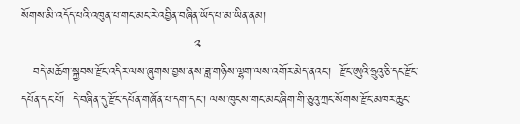སོགས་མི་འདོད་པའི་འཁུན་པ་གང་མང་རེ་འབྱིན་བཞིན་ཡོད་པ་མ་ཡིན་ནམ།
                                          ༢
   བདེ་མཆོག་སྐྱབས་རྫོང་འདིར་ལས་ཞུགས་བྱས་ནས་ཟླ་གཉིས་ལྷག་ལས་འགོར་མེད་ནའང་།  རྫོང་ཨུའི་ཧྲུའུ་ཅི་དང་རྫོང་དཔོན་དང་པོ།  དེ་བཞིན་དུ་རྫོང་དཔོན་གཞོན་པ་དག་དང་། ལས་ཁུངས་གང་མང་ཞིག་གི་ཅུའུ་ཀྲང་སོགས་རྫོང་མཁར་ཆུང་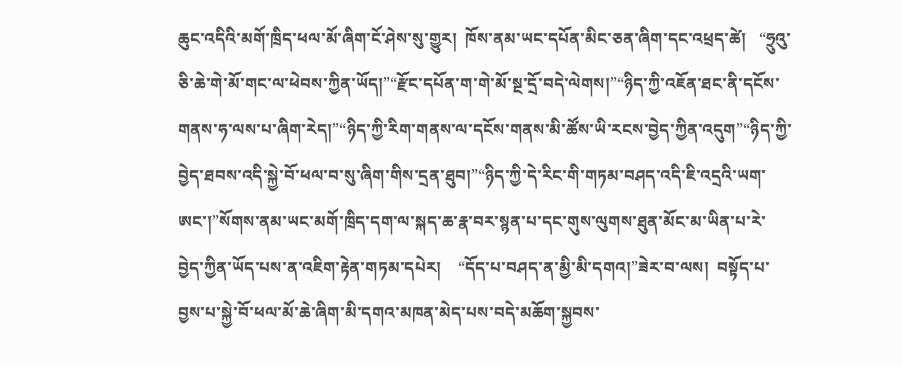ཆུང་འདིའི་མགོ་ཁྲིད་ཕལ་མོ་ཞིག་ངོ་ཤེས་སུ་གྱུར།  ཁོས་ནམ་ཡང་དཔོན་མིང་ཅན་ཞིག་དང་འཕྲད་ཚེ།   “ཧྲུའུ་ཅི་ཆེ་གེ་མོ་གང་ལ་ཕེབས་ཀྱིན་ཡོད།”“རྫོང་དཔོན་ག་གེ་མོ་སྔ་དྲོ་བདེ་ལེགས།”“ཉིད་ཀྱི་འཇོན་ཐང་ནི་དངོས་གནས་ཧ་ལས་པ་ཞིག་རེད།”“ཉིད་ཀྱི་རིག་གནས་ལ་དངོས་གནས་མི་ཚོས་ཡི་རངས་བྱེད་ཀྱིན་འདུག”“ཉིད་ཀྱི་བྱེད་ཐབས་འདི་སྐྱེ་བོ་ཕལ་བ་སུ་ཞིག་གིས་དྲན་ཐུབ།”“ཉིད་ཀྱི་དེ་རིང་གི་གཏམ་བཤད་འདི་ཇི་འདྲའི་ཡག་ཨང་།”སོགས་ནམ་ཡང་མགོ་ཁྲིད་དག་ལ་སྐད་ཆ་རྣ་བར་སྙན་པ་དང་གུས་ལུགས་ཐུན་མོང་མ་ཡིན་པ་རེ་བྱེད་ཀྱིན་ཡོད་པས་ན་འཇིག་རྟེན་གཏམ་དཔེར།    “དོད་པ་བཤད་ན་མྱི་མི་དགའ།”ཟེར་བ་ལས།  བསྟོད་པ་བྱས་པ་སྐྱེ་བོ་ཕལ་མོ་ཆེ་ཞིག་མི་དགའ་མཁན་མེད་པས་བདེ་མཆོག་སྐྱབས་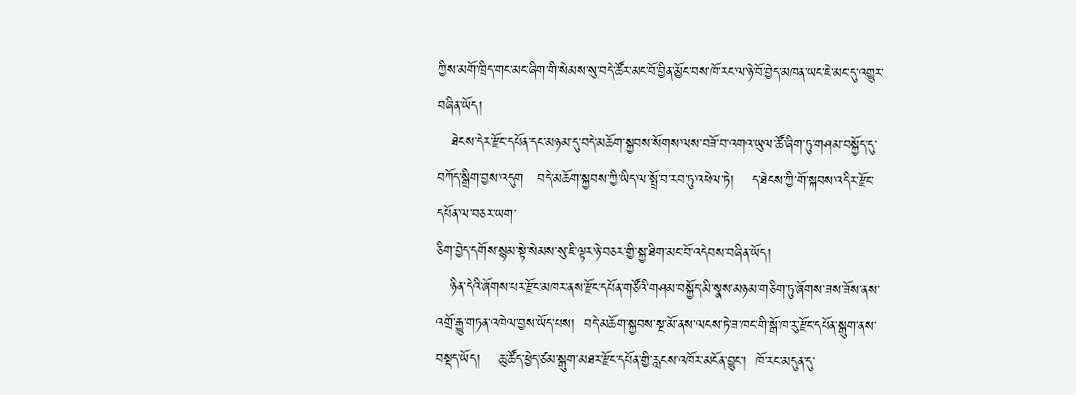ཀྱིས་མགོ་ཁྲིད་གང་མང་ཞིག་གི་སེམས་སུ་བདེ་ཚོར་མང་བོ་བྱིན་མྱོང་བས་ཁོ་རང་ལ་ཉེ་བོ་བྱེད་མཁན་ཡང་ཇེ་མང་དུ་འགྱུར་བཞིན་ཡོད།
   ཐེངས་དེར་རྫོང་དཔོན་དང་མཉམ་དུ་བདེ་མཆོག་སྐྱབས་སོགས་ལས་བཟོ་བ་འགའ་ཡུལ་ཚོ་ཞིག་ཏུ་གཤམ་བསྐྱོད་དུ་བཀོད་སྒྲིག་བྱས་འདུག   བདེ་མཆོག་སྐྱབས་ཀྱི་ཡིད་ལ་སྤྲོ་བ་རབ་ཏུ་འཕེལ་ཏེ།    ད་ཐེངས་ཀྱི་གོ་སྐབས་འདིར་རྫོང་དཔོན་ལ་བཅར་ཡག་
ཅིག་བྱེད་དགོས་སྙམ་སྟེ་སེམས་སུ་ཇི་ལྟར་ཉེ་བཅར་གྱི་སྐྱ་ཐིག་མང་བོ་འདེབས་བཞིན་ཡོད།
   ཉིན་དེའི་ཞོགས་པར་རྫོང་མཁར་ནས་རྫོང་དཔོན་གཙོའི་གཤམ་བསྐྱོད་མི་སྣས་མཉམ་གཅིག་ཏུ་ཞོགས་ཟས་ཟོས་ནས་འགྲོ་རྒྱུ་གཏན་འཁེལ་བྱས་ཡོད་པས།  བདེ་མཆོག་སྐྱབས་སྔ་མོ་ནས་ལངས་ཏེ་ཟ་ཁང་གི་སྒོ་ཁ་རུ་རྫོང་དཔོན་སྒུག་ནས་བསྡད་ཡོད།    ཆུ་ཚོད་ཕྱེད་ཙམ་སྒུག་མཐར་རྫོང་དཔོན་གྱི་རླངས་འཁོར་མངོན་བྱུང་།  ཁོ་རང་མདུན་དུ་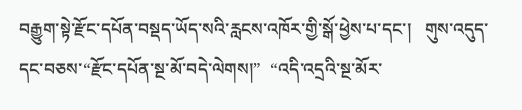བརྒྱུག་སྟེ་རྫོང་དཔོན་བསྡད་ཡོད་སའི་རླངས་འཁོར་གྱི་སྒོ་ཕྱེས་པ་དང་།   གུས་འདུད་དང་བཅས་“རྫོང་དཔོན་སྔ་མོ་བདེ་ལེགས།”  “འདི་འདྲའི་སྔ་མོར་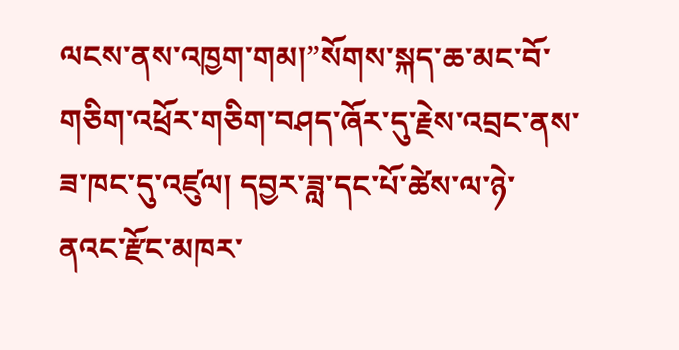ལངས་ནས་འཁྱག་གམ།”སོགས་སྐད་ཆ་མང་བོ་གཅིག་འཕྲོར་གཅིག་བཤད་ཞོར་དུ་རྗེས་འབྲང་ནས་ཟ་ཁང་དུ་འཛུལ། དབྱར་ཟླ་དང་པོ་ཚེས་ལ་ཉེ་ནའང་རྫོང་མཁར་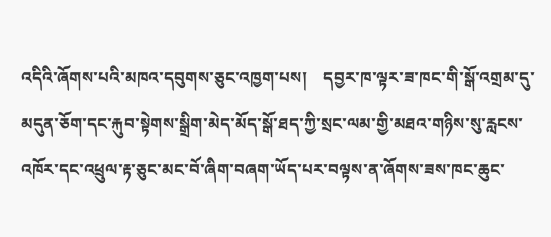འདིའི་ཞོགས་པའི་མཁའ་དབུགས་ཅུང་འཁྱག་པས།    དབྱར་ཁ་ལྟར་ཟ་ཁང་གི་སྒོ་འགྲམ་དུ་མདུན་ཅོག་དང་རྐུབ་སྟེགས་སྒྲིག་མེད་མོད་སྒོ་ཐད་ཀྱི་སྲང་ལམ་གྱི་མཐའ་གཉིས་སུ་རླངས་འཁོར་དང་འཕྲུལ་རྟ་ཅུང་མང་བོ་ཞིག་བཞག་ཡོད་པར་བལྟས་ན་ཞོགས་ཟས་ཁང་ཆུང་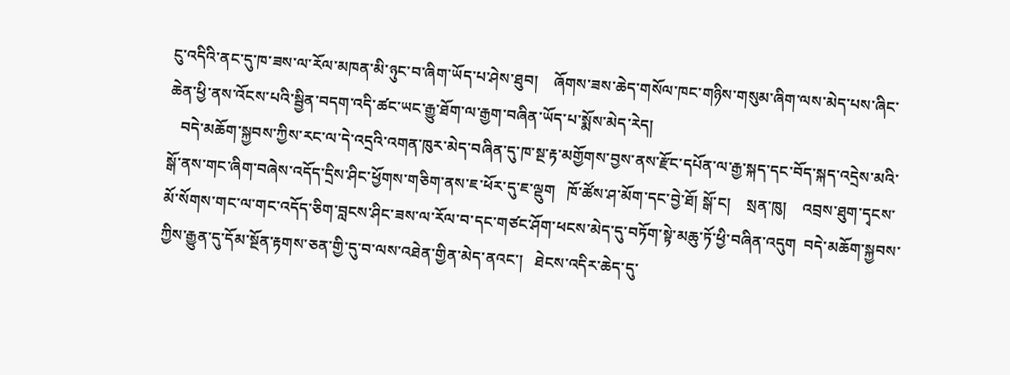ངུ་འདིའི་ནང་དུ་ཁ་ཟས་ལ་རོལ་མཁན་མི་ཉུང་བ་ཞིག་ཡོད་པ་ཤེས་ཐུབ།    ཞོགས་ཟས་ཆེད་གསོལ་ཁང་གཉིས་གསུམ་ཞིག་ལས་མེད་པས་ཞིང་ཆེན་ཕྱི་ནས་འོངས་པའི་སྦྱིན་བདག་འདི་ཚང་ཡང་རྒྱུ་ཐོག་ལ་རྒྱག་བཞིན་ཡོད་པ་སྨོས་མེད་རེད།
   བདེ་མཆོག་སྐྱབས་ཀྱིས་རང་ལ་དེ་འདྲའི་འགན་ཁུར་མེད་བཞིན་དུ་ཁ་སྔ་རྟ་མགྱོགས་བྱས་ནས་རྫོང་དཔོན་ལ་རྒྱ་སྐད་དང་བོད་སྐད་འདྲེས་མའི་སྒོ་ནས་གང་ཞིག་བཞེས་འདོད་དྲིས་ཤིང་ཕྱོགས་གཅིག་ནས་ཇ་ཕོར་དུ་ཇ་ལྡུག   ཁོ་ཚོས་ཤ་མོག་དང་བྱེ་ཐོ། སྒོ་ང།    སྲན་ཁུ།    འབྲས་ཐུག་དྭངས་མོ་སོགས་གང་ལ་གང་འདོད་ཅིག་བླངས་ཤིང་ཟས་ལ་རོལ་བ་དང་གཙང་ཤོག་ཕངས་མེད་དུ་བཏོག་སྟེ་མཆུ་ཏོ་ཕྱི་བཞིན་འདུག  བདེ་མཆོག་སྐྱབས་ཀྱིས་རྒྱུན་དུ་དོམ་སྔོན་རྟགས་ཅན་གྱི་དུ་བ་ལས་འཐེན་གྱིན་མེད་ནའང་།   ཐེངས་འདིར་ཆེད་དུ་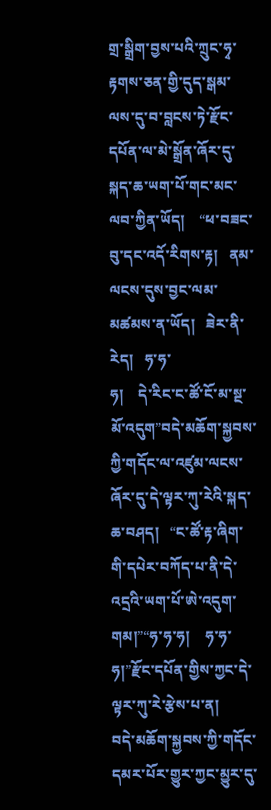གྲ་སྒྲིག་བྱས་པའི་ཀྲུང་ཧྭ་རྟགས་ཅན་གྱི་དུད་སྒམ་ལས་དུ་བ་བླངས་ཏེ་རྫོང་དཔོན་ལ་མེ་སྒྲོན་ཞོར་དུ་སྐད་ཆ་ཡག་པོ་གང་མང་ལབ་ཀྱིན་ཡོད།    “ཕ་བཟང་བུ་དང་འདོ་རིགས་རྟ།   ནམ་ལངས་དུས་བྱང་ལམ་མཚམས་ན་ཡོད།   ཟེར་ནི་རེད།   ཧ་ཧ་
ཧ།    དེ་རིང་ང་ཚོ་ངོ་མ་སྔ་མོ་འདུག”བདེ་མཆོག་སྐྱབས་ཀྱི་གདོང་ལ་འཛུམ་ལངས་ཞོར་དུ་དེ་ལྟར་ཀུ་རེའི་སྐད་ཆ་བཤད།   “ང་ཚོ་རྟ་ཞིག་གི་དཔེར་བཀོད་པ་ནི་དེ་འདྲའི་ཡག་པོ་ཨེ་འདུག་གམ།”“ཧ་ཧ་ཧ།    ཧ་ཧ་ཧ།”རྫོང་དཔོན་གྱིས་ཀྱང་དེ་ལྟར་ཀུ་རེ་རྩེས་པ་ན།    བདེ་མཆོག་སྐྱབས་ཀྱི་གདོང་དམར་པོར་གྱུར་ཀྱང་མྱུར་དུ་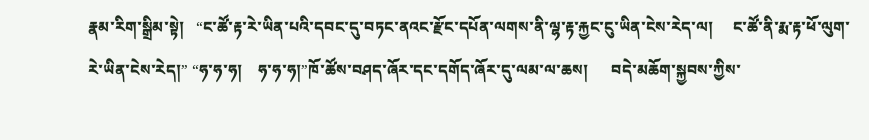རྣམ་རིག་སྒྲིམ་སྟེ།   “ང་ཚོ་རྟ་རེ་ཡིན་པའི་དབང་དུ་བཏང་ནའང་རྫོང་དཔོན་ལགས་ནི་ལྷ་རྟ་རྐྱང་ངུ་ཡིན་ངེས་རེད་ལ།     ང་ཚོ་ནི་རྨ་རྟ་ཕོ་ལུག་རེ་ཡིན་ངེས་རེད།” “ཧ་ཧ་ཧ།    ཧ་ཧ་ཧ།”ཁོ་ཚོས་བཤད་ཞོར་དང་དགོད་ཞོར་དུ་ལམ་ལ་ཆས།      བདེ་མཆོག་སྐྱབས་ཀྱིས་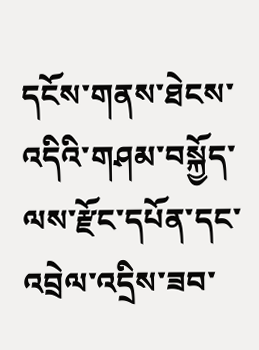དངོས་གནས་ཐེངས་འདིའི་གཤམ་བསྐྱོད་ལས་རྫོང་དཔོན་དང་འབྲེལ་འདྲིས་ཟབ་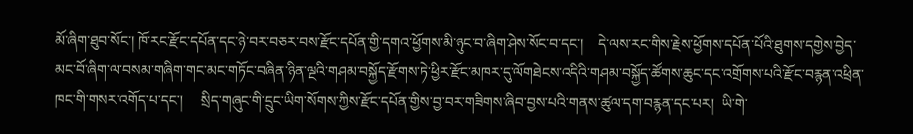མོ་ཞིག་ཐུབ་སོང་། ཁོ་རང་རྫོང་དཔོན་དང་ཉེ་བར་བཅར་བས་རྫོང་དཔོན་གྱི་དགའ་ཕྱོགས་མི་ཉུང་བ་ཞིག་ཤེས་སོང་བ་དང་།    དེ་ལས་རང་གིས་རྗེས་ཕྱོགས་དཔོན་པོའི་ཐུགས་དགྱེས་བྱེད་མང་བོ་ཞིག་ལ་བསམ་གཞིག་གང་མང་གཏོང་བཞིན་ཉིན་ལྔའི་གཤམ་བསྐྱོད་རྫོགས་ཏེ་ཕྱིར་རྫོང་མཁར་དུ་ལོགཐེངས་འདིའི་གཤམ་བསྐྱོད་ཚོགས་ཆུང་དང་འགྲོགས་པའི་རྫོང་བརྙན་འཕྲིན་ཁང་གི་གསར་འགོད་པ་དང་།     སྲིད་གཞུང་གི་དྲུང་ཡིག་སོགས་ཀྱིས་རྫོང་དཔོན་གྱིས་བྱ་བར་གཟིགས་ཞིབ་བྱས་པའི་གནས་ཚུལ་དག་བརྙན་དང་པར།  ཡི་གེ་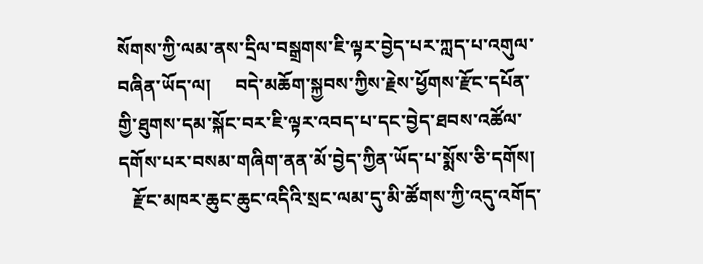སོགས་ཀྱི་ལམ་ནས་དྲིལ་བསྒྲགས་ཇི་ལྟར་བྱེད་པར་ཀླད་པ་འགུལ་བཞིན་ཡོད་ལ།     བདེ་མཆོག་སྐྱབས་ཀྱིས་རྗེས་ཕྱོགས་རྫོང་དཔོན་གྱི་ཐུགས་དམ་སྐོང་བར་ཇི་ལྟར་འབད་པ་དང་བྱེད་ཐབས་འཚོལ་དགོས་པར་བསམ་གཞིག་ནན་མོ་བྱེད་ཀྱིན་ཡོད་པ་སྨོས་ཅི་དགོས།
   རྫོང་མཁར་ཆུང་ཆུང་འདིའི་སྲང་ལམ་དུ་མི་ཚོགས་ཀྱི་འདུ་འགོད་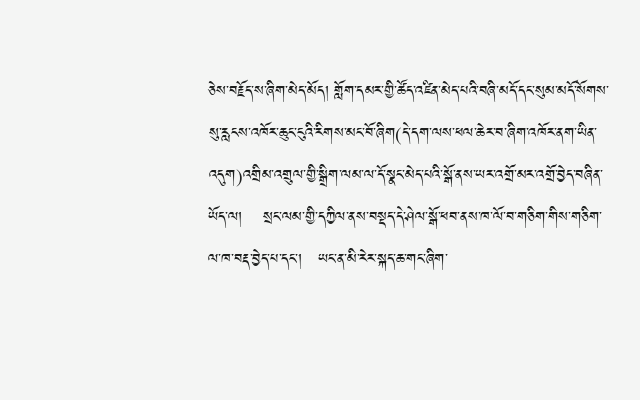ཅེས་བརྗོད་ས་ཞིག་མེད་མོད། གློག་དམར་གྱི་ཚོད་འཛིན་མེད་པའི་བཞི་མདོ་དང་སུམ་མདོ་སོགས་སུ་རླངས་འཁོར་ཆུང་ངུའི་རིགས་མང་བོ་ཞིག(དེ་དག་ལས་ཕལ་ཆེར་བ་ཞིག་འཁོར་ནག་ཡིན་འདུག)འགྲིམ་འགྲུལ་གྱི་སྒྲིག་ལམ་ལ་དོ་སྣང་མེད་པའི་སྒོ་ནས་ཡར་འགྲོ་མར་འགྲོ་བྱེད་བཞིན་ཡོད་ལ།    སྲང་ལམ་གྱི་དཀྱིལ་ནས་བསྡད་དེ་ཤེལ་སྒོ་ཕབ་ནས་ཁ་ལོ་བ་གཅིག་གིས་གཅིག་ལ་ཁ་བརྡ་བྱེད་པ་དང་།   ཡང་ན་མི་རེར་སྐད་ཆ་གང་ཞིག་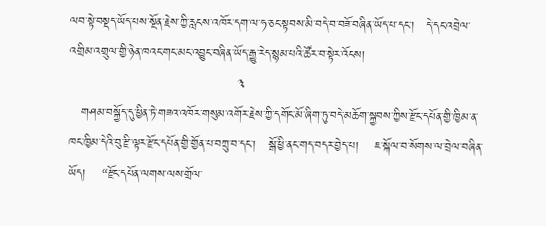ལབ་སྟེ་བསྡད་ཡོད་པས་སྔོན་རྗེས་ཀྱི་རླངས་འཁོར་དག་ལ་ཧ་ཅང་སྟབས་མི་བདེ་བ་བཟོ་བཞིན་ཡོད་པ་དང་།   དེ་དང་འབྲེལ་འགྲིམ་འགྲུལ་གྱི་ཉེན་ཁའང་གང་མང་འབྱུང་བཞིན་ཡོད་རྒྱུ་རེད་སྙམ་པའི་ཚོར་བ་སྟེར་འོངས།
                                         ༣
   གཤམ་བསྐྱོད་དུ་ཕྱིན་ཏེ་གཟའ་འཁོར་གསུམ་འགོར་རྗེས་ཀྱི་དགོང་མོ་ཞིག་ཏུ་བདེ་མཆོག་སྐྱབས་ཀྱིས་རྫོང་དཔོན་གྱི་ཁྱིམ་ན་ཁང་ཁྱིམ་དེའི་བུ་རྫི་ལྟར་རྫོང་དཔོན་གྱི་གྱོན་པ་བཀྲུ་བ་དང་།   སྒོ་ཕྱི་ནང་གད་བདར་བྱེད་པ།    ཇ་སྐོལ་བ་སོགས་ལ་བྲེལ་བཞིན་ཡོད།    “རྫོང་དཔོན་ལགས་ལས་གྲོལ་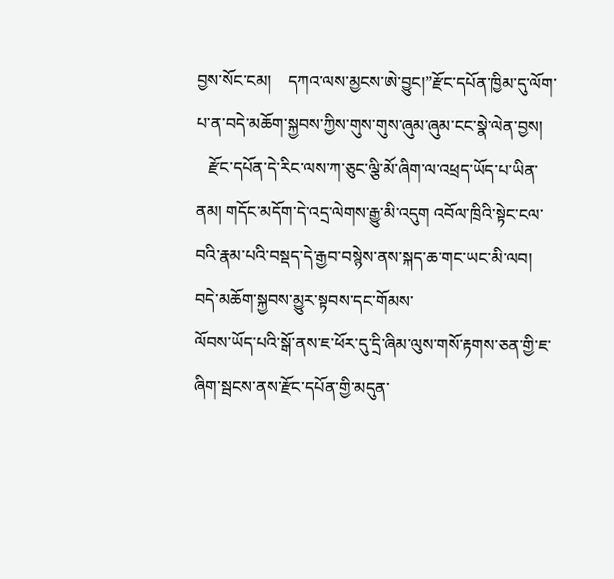བྱས་སོང་ངམ།    དཀའ་ལས་མྱངས་ཨེ་བྱུང།”རྫོང་དཔོན་ཁྱིམ་དུ་ལོག་པ་ན་བདེ་མཆོག་སྐྱབས་ཀྱིས་གུས་གུས་ཞུམ་ཞུམ་ངང་སྣེ་ལེན་བྱས།
   རྫོང་དཔོན་དེ་རིང་ལས་ཀ་ཅུང་ལྕི་མོ་ཞིག་ལ་འཕྲད་ཡོད་པ་ཡིན་ནམ། གདོང་མདོག་དེ་འདྲ་ལེགས་རྒྱུ་མི་འདུག འབོལ་ཁྲིའི་སྟེང་ངལ་བའི་རྣམ་པའི་བསྡད་དེ་རྒྱབ་བསྙེས་ནས་སྐད་ཆ་གང་ཡང་མི་ལབ།    བདེ་མཆོག་སྐྱབས་མྱུར་སྟབས་དང་གོམས་
ལོབས་ཡོད་པའི་སྒོ་ནས་ཇ་ཕོར་དུ་དྲི་ཞིམ་ལུས་གསོ་རྟགས་ཅན་གྱི་ཇ་ཞིག་སྦངས་ནས་རྫོང་དཔོན་གྱི་མདུན་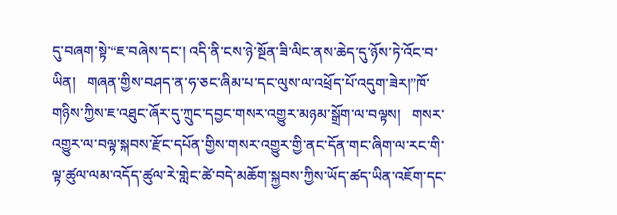དུ་བཞག་སྟེ་“ཇ་བཞེས་དང་། འདི་ནི་ངས་ཉེ་སྔོན་ཟི་ལིང་ནས་ཆེད་དུ་ཉོས་ཏེ་འོང་བ་ཡིན།   གཞན་གྱིས་བཤད་ན་ཧ་ཅང་ཞིམ་པ་དང་ལུས་ལ་འཕྲོད་པོ་འདུག་ཟེར།”ཁོ་གཉིས་ཀྱིས་ཇ་འཐུང་ཞོར་དུ་ཀྲུང་དབྱང་གསར་འགྱུར་མཉམ་སྒྲོག་ལ་བལྟས།   གསར་འགྱུར་ལ་བལྟ་སྐབས་རྫོང་དཔོན་གྱིས་གསར་འགྱུར་གྱི་ནང་དོན་གང་ཞིག་ལ་རང་གི་ལྟ་ཚུལ་ལམ་འདོད་ཚུལ་རེ་གླེང་ཚེ་བདེ་མཆོག་སྐྱབས་ཀྱིས་ཡོད་ཚད་ཡིན་འཇོག་དང་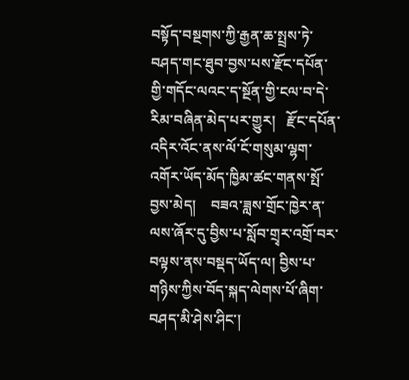བསྟོད་བསྔགས་ཀྱི་རྒྱན་ཆ་སྤྲས་ཏེ་བཤད་གང་ཐུབ་བྱས་པས་རྫོང་དཔོན་གྱི་གདོང་ལའང་ད་སྔོན་གྱི་ངལ་བ་དེ་རིམ་བཞིན་མེད་པར་གྱུར།   རྫོང་དཔོན་འདིར་འོང་ནས་ལོ་ངོ་གསུམ་ལྷག་འགོར་ཡོད་མོད་ཁྱིམ་ཚང་གནས་སྤོ་བྱས་མེད།    བཟའ་ཟླས་གྲོང་ཁྱེར་ན་ལས་ཞོར་དུ་བྱིས་པ་སློབ་གྲྭར་འགྲོ་བར་བལྟས་ནས་བསྡད་ཡོད་ལ། བྱིས་པ་གཉིས་ཀྱིས་བོད་སྐད་ལེགས་པོ་ཞིག་བཤད་མི་ཤེས་ཤིང་།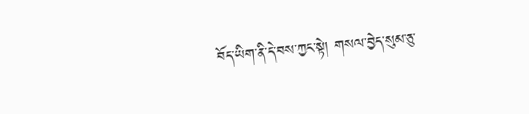བོད་ཡིག་ནི་དེ་བས་ཀྱང་སྟེ། གསལ་བྱེད་སུམ་ཅུ་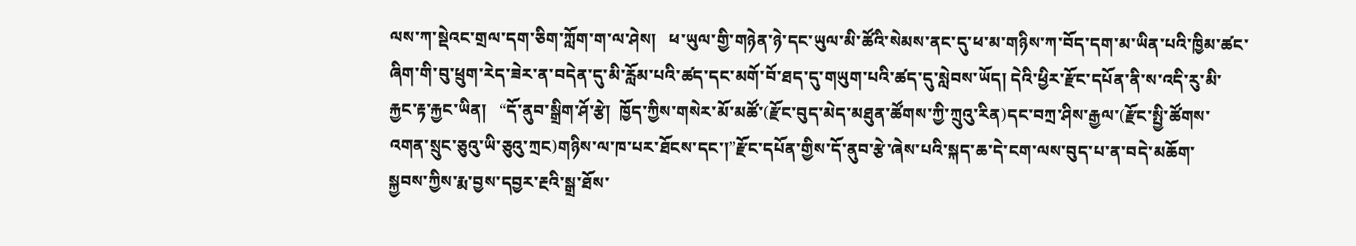ལས་ཀ་སྡེའང་གྲལ་དག་ཅིག་ཀློག་ག་ལ་ཤེས།   ཕ་ཡུལ་གྱི་གཉེན་ཉེ་དང་ཡུལ་མི་ཚོའི་སེམས་ནང་དུ་ཕ་མ་གཉིས་ཀ་བོད་དག་མ་ཡིན་པའི་ཁྱིམ་ཚང་ཞིག་གི་བུ་ཕྲུག་རེད་ཟེར་ན་བདེན་དུ་མི་རློམ་པའི་ཚད་དང་མགོ་བོ་ཐད་དུ་གཡུག་པའི་ཚད་དུ་སླེབས་ཡོད། དེའི་ཕྱིར་རྫོང་དཔོན་ནི་ས་འདི་རུ་མི་རྐྱང་རྟ་རྐྱང་ཡིན།   “དོ་ནུབ་སྒྲིག་ཤོ་རྩེ།  ཁྱོད་ཀྱིས་གསེར་མོ་མཚོ་(རྫོང་བུད་མེད་མཐུན་ཚོགས་ཀྱི་ཀྲུའུ་རིན)དང་བཀྲ་ཤིས་རྒྱལ་(རྫོང་སྤྱི་ཚོགས་འགན་སྲུང་ཅུའུ་ཡི་ཅུའུ་ཀྲང)གཉིས་ལ་ཁ་པར་ཐོངས་དང་།”རྫོང་དཔོན་གྱིས་དོ་ནུབ་རྩེ་ཞེས་པའི་སྐད་ཆ་དེ་ངག་ལས་བུད་པ་ན་བདེ་མཆོག་
སྐྱབས་ཀྱིས་རྨ་བྱས་དབྱར་རྔའི་སྒྲ་ཐོས་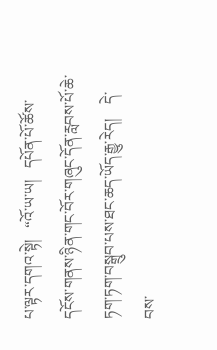པ་ལྟར་དགའ་སྟེ།   “འོ་ཡ་ཡ།   དཔོན་པོ་ཚོས་དངོས་གནས་ཉིན་གང་བོར་གཞུང་དོན་རླབས་པོ་ཆེ་ཏག་ཏག་བསྒྲུབ་པས་ཐང་ཆད་ཡོད་རྒྱུ་རེད།    དེ་བས་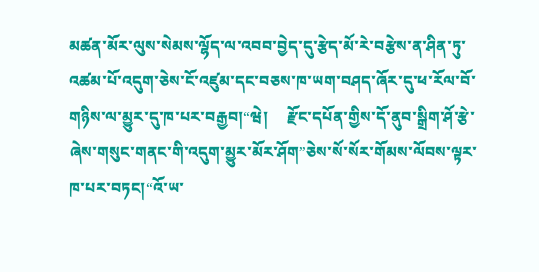མཚན་མོར་ལུས་སེམས་ལྷོད་ལ་འབབ་བྱེད་དུ་རྩེད་མོ་རེ་བརྩེས་ན་ཤིན་ཏུ་འཚམ་པོ་འདུག་ཅེས་ངོ་འཛུམ་དང་བཅས་ཁ་ཡག་བཤད་ཞོར་དུ་ཕ་རོལ་བོ་གཉིས་ལ་མྱུར་དུ་ཁ་པར་བརྒྱབ།“ཝེ།     རྫོང་དཔོན་གྱིས་དོ་ནུབ་སྒྲིག་ཤོ་རྩེ་ཞེས་གསུང་གནང་གི་འདུག་མྱུར་མོར་ཤོག”ཅེས་སོ་སོར་གོམས་ལོབས་ལྟར་ཁ་པར་བཏང།“འོ་ཡ་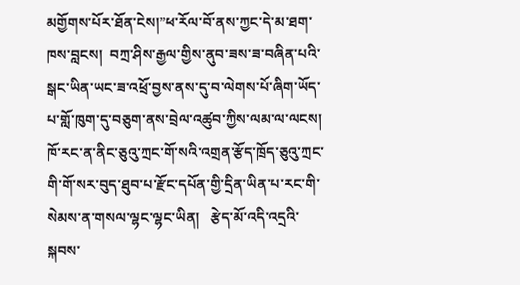མགྱོགས་པོར་ཐོན་ངེས།”ཕ་རོལ་བོ་ནས་ཀྱང་དེ་མ་ཐག་ཁས་བླངས།  བཀྲ་ཤིས་རྒྱལ་གྱིས་ནུབ་ཟས་ཟ་བཞིན་པའི་སྒང་ཡིན་ཡང་ཟ་འཕྲོ་བྱས་ནས་དུ་བ་ལེགས་པོ་ཞིག་ཡོད་པ་གློ་ཁུག་དུ་བཅུག་ནས་བྲེལ་འཚུབ་ཀྱིས་ལམ་ལ་ལངས།  ཁོ་རང་ན་ནིང་ཅུའུ་ཀྲང་གོ་སའི་འགྲན་རྩོད་ཁྲོད་ཅུའུ་ཀྲང་གི་གོ་སར་བུད་ཐུབ་པ་རྫོང་དཔོན་གྱི་དྲིན་ཡིན་པ་རང་གི་སེམས་ན་གསལ་ལྷང་ལྷང་ཡིན།   རྩེད་མོ་འདི་འདྲའི་སྐབས་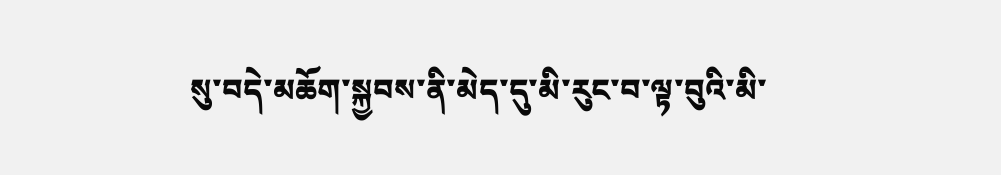སུ་བདེ་མཆོག་སྐྱབས་ནི་མེད་དུ་མི་རུང་བ་ལྟ་བུའི་མི་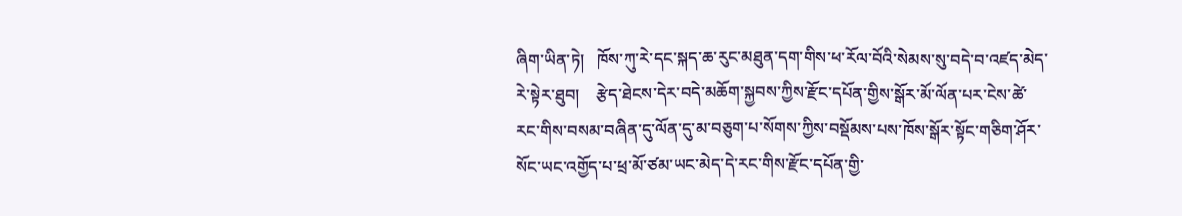ཞིག་ཡིན་ཏེ།   ཁོས་ཀུ་རེ་དང་སྐད་ཆ་རུང་མཐུན་དག་གིས་ཕ་རོལ་བོའི་སེམས་སུ་བདེ་བ་འཛད་མེད་རེ་སྟེར་ཐུབ།    རྩེད་ཐེངས་དེར་བདེ་མཆོག་སྐྱབས་ཀྱིས་རྫོང་དཔོན་གྱིས་སྒོར་མོ་ལོན་པར་ངེས་ཚེ་རང་གིས་བསམ་བཞིན་དུ་ལོན་དུ་མ་བཅུག་པ་སོགས་ཀྱིས་བསྡོམས་པས་ཁོས་སྒོར་སྟོང་གཅིག་ཤོར་སོང་ཡང་འགྱོད་པ་ཕྲ་མོ་ཙམ་ཡང་མེད་དེ་རང་གིས་རྫོང་དཔོན་གྱི་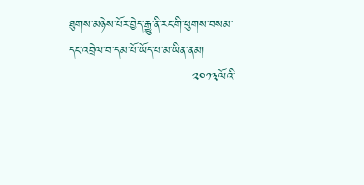ཐུགས་མཉེས་པོར་བྱེད་རྒྱུ་ནི་རང་གི་ཕུགས་བསམ་དང་འབྲེལ་བ་དམ་པོ་ཡོད་པ་མ་ཡིན་ནམ།
                              ༢༠༡༣ལོའི་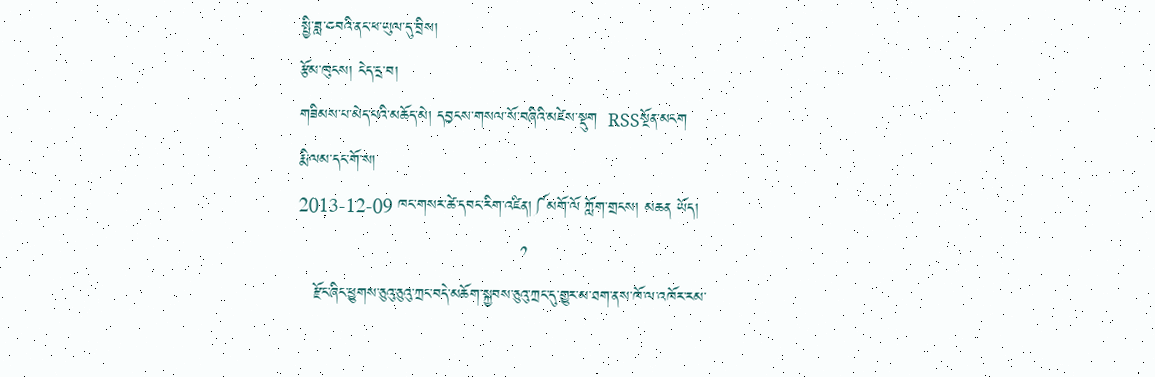སྤྱི་ཟླ་༤བའི་ནང་ཕ་ཡུལ་དུ་བྲིས།
རྩོམ་ཁུངས། ངེད་དྲ་བ།
གཟིམས་པ་མེད་པའི་མཆོད་མེ། དབྱངས་གསལ་སོ་བཞིའི་མཛེས་སྡུག  RSSསྔོན་མངག
རྨི་ལམ་དང་གོ་ས།
2013-12-09 ཁང་གསར་ཚེ་དབང་རིག་འཛིན།༼མགོ་ལོ ཀློག་གྲངས། མཆན ཡོད།
                                          ༡
   རྫོང་ཞིང་ཕྱུགས་ཅུའུ་ཅུའུ་ཀྲང་བདེ་མཆོག་སྐྱབས་ཅུའུ་ཀྲང་དུ་གྱུར་མ་ཐག་ནས་ཁོ་ལ་འཁོར་རམ་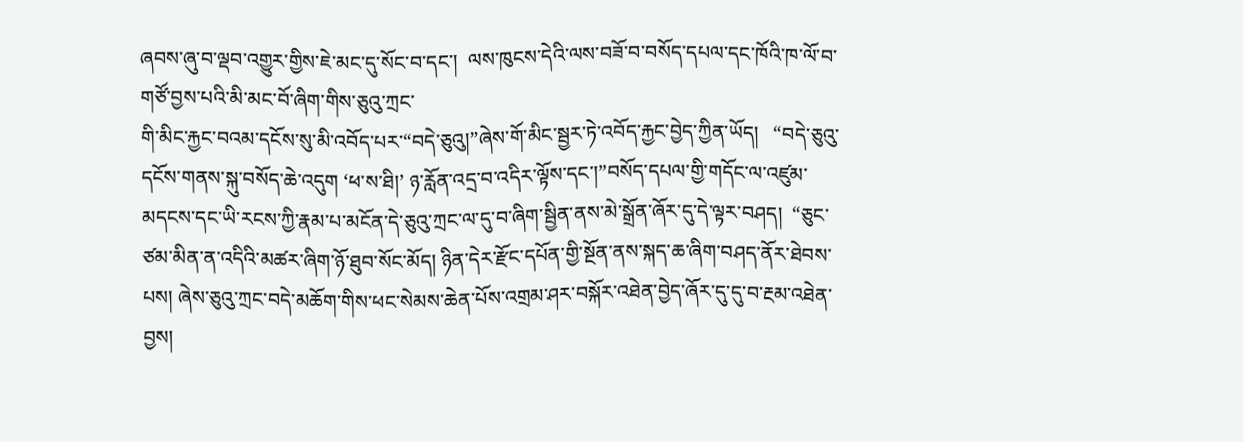ཞབས་ཞུ་བ་ལྡབ་འགྱུར་གྱིས་ཇེ་མང་དུ་སོང་བ་དང་།  ལས་ཁུངས་དེའི་ལས་བཟོ་བ་བསོད་དཔལ་དང་ཁོའི་ཁ་ལོ་བ་གཙོ་བྱས་པའི་མི་མང་བོ་ཞིག་གིས་ཅུའུ་ཀྲང་
གི་མིང་རྐྱང་བའམ་དངོས་སུ་མི་འབོད་པར་“བདེ་ཅུའུ།”ཞེས་གོ་མིང་སྦྱར་ཏེ་འབོད་རྐྱང་བྱེད་ཀྱིན་ཡོད།   “བདེ་ཅུའུ་དངོས་གནས་སྐུ་བསོད་ཆེ་འདུག ‘ཕ་ས་ཐི།’ ཉ་རློན་འདྲ་བ་འདིར་ལྟོས་དང་།”བསོད་དཔལ་གྱི་གདོང་ལ་འཛུམ་མདངས་དང་ཡི་རངས་ཀྱི་རྣམ་པ་མངོན་དེ་ཅུའུ་ཀྲང་ལ་དུ་བ་ཞིག་སྦྱིན་ནས་མེ་སྒྲོན་ཞོར་དུ་དེ་ལྟར་བཤད།  “ཅུང་ཙམ་མིན་ན་འདིའི་མཚར་ཞིག་ཉོ་ཐུབ་སོང་མོད། ཉིན་དེར་རྫོང་དཔོན་གྱི་སྔོན་ནས་སྐད་ཆ་ཞིག་བཤད་ནོར་ཐེབས་པས། ཞེས་ཅུའུ་ཀྲང་བདེ་མཆོག་གིས་ཕང་སེམས་ཆེན་པོས་འགྲམ་ཤར་བསྐོར་འཐེན་བྱེད་ཞོར་དུ་དུ་བ་རྔམ་འཐེན་བྱས།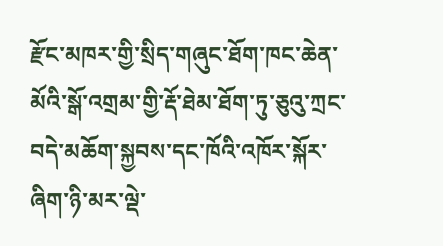རྫོང་མཁར་གྱི་སྲིད་གཞུང་ཐོག་ཁང་ཆེན་མོའི་སྒོ་འགྲམ་གྱི་རྡོ་ཐེམ་ཐོག་ཏུ་ཅུའུ་ཀྲང་བདེ་མཆོག་སྐྱབས་དང་ཁོའི་འཁོར་སྐོར་ཞིག་ཉི་མར་ལྡེ་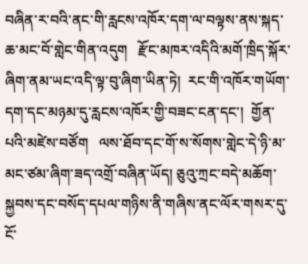བཞིན་ར་བའི་ནང་གི་རླངས་འཁོར་དག་ལ་བལྟས་ནས་སྐད་ཆ་མང་བོ་གླེང་གིན་འདུག   རྫོང་མཁར་འདིའི་མགོ་ཁྲིད་སྐོར་ཞིག་ནམ་ཡང་འདི་ལྟ་བུ་ཞིག་ཡིན་ཏེ།  རང་གི་འཁོར་གཡོག་དག་དང་མཉམ་དུ་རླངས་འཁོར་གྱི་བཟང་ངན་དང་།  གྱོན་པའི་མཛེས་བཙོག   ལས་ཐོབ་དང་གོ་ས་སོགས་གླེང་དེ་ཉི་མ་མང་ཙམ་ཞིག་ཟད་འགྲོ་བཞིན་ཡོད། ཅུའུ་ཀྲང་བདེ་མཆོག་སྐྱབས་དང་བསོད་དཔལ་གཉིས་ནི་གཞིས་ནང་ལོར་གསར་དུ་ངོ་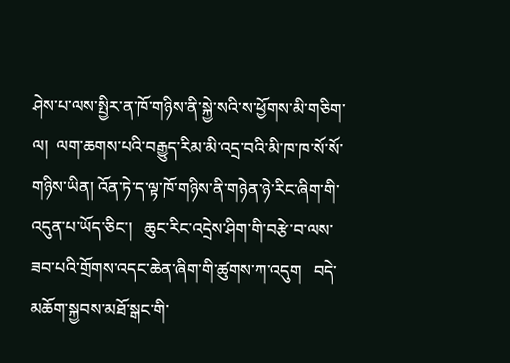ཤེས་པ་ལས་སྤྱིར་ན་ཁོ་གཉིས་ནི་སྐྱེ་སའི་ས་ཕྱོགས་མི་གཅིག་ལ།  ལག་ཆགས་པའི་བརྒྱུད་རིམ་མི་འདྲ་བའི་མི་ཁ་ཁ་སོ་སོ་གཉིས་ཡིན། འོན་ཏེ་ད་ལྟ་ཁོ་གཉིས་ནི་གཉེན་ཉེ་རིང་ཞིག་གི་འདུན་པ་ཡོད་ཅིང་།   ཆུང་རིང་འདྲེས་ཤིག་གི་བརྩེ་བ་ལས་ཟབ་པའི་གྲོགས་འདང་ཆེན་ཞིག་གི་ཚུགས་ཀ་འདུག   བདེ་མཆོག་སྐྱབས་མཐོ་སྒང་གི་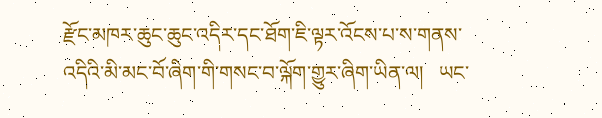རྫོང་མཁར་ཆུང་ཆུང་འདིར་དང་ཐོག་ཇི་ལྟར་འོངས་པ་ས་གནས་འདིའི་མི་མང་བོ་ཞིག་གི་གསང་བ་ལྐོག་གྱུར་ཞིག་ཡིན་ལ།   ཡང་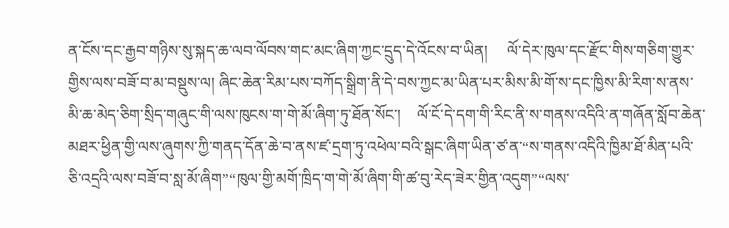ན་ངོས་དང་རྒྱབ་གཉིས་སུ་སྐད་ཆ་ལབ་ལོབས་གང་མང་ཞིག་ཀྱང་དྲུད་དེ་འོངས་བ་ཡིན།     ལོ་དེར་ཁུལ་དང་རྫོང་གིས་གཅིག་གྱུར་གྱིས་ལས་བཟོ་བ་མ་བསྡུས་ལ། ཞིང་ཆེན་རིམ་པས་བཀོད་སྒྲིག་ནི་དེ་བས་ཀྱང་མ་ཡིན་པར་མིས་མི་གོ་ས་དང་ཁྱིས་མི་རིག་ས་ནས་མི་ཆ་མེད་ཅིག་སྲིད་གཞུང་གི་ལས་ཁུངས་ག་གེ་མོ་ཞིག་ཏུ་ཐོན་སོང་།    ལོ་ངོ་དེ་དག་གི་རིང་ནི་ས་གནས་འདིའི་ན་གཞོན་སློབ་ཆེན་མཐར་ཕྱིན་གྱི་ལས་ཞུགས་ཀྱི་གནད་དོན་ཆེ་བ་ནས་ཛ་དྲག་ཏུ་འཕེལ་བའི་སྒང་ཞིག་ཡིན་ཙ་ན་“ས་གནས་འདིའི་ཁྱིམ་ཐོ་མིན་པའི་ཅི་འདྲའི་ལས་བཟོ་བ་སླ་མོ་ཞིག”“ཁུལ་གྱི་མགོ་ཁྲིད་ག་གེ་མོ་ཞིག་གི་ཚ་བུ་རེད་ཟེར་གྱིན་འདུག”“ལས་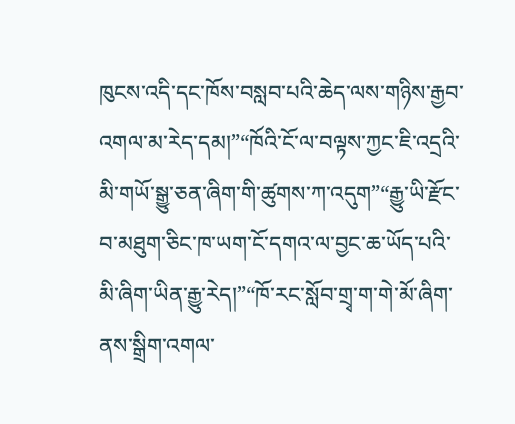ཁུངས་འདི་དང་ཁོས་བསླབ་པའི་ཆེད་ལས་གཉིས་རྒྱབ་འགལ་མ་རེད་དམ།”“ཁོའི་ངོ་ལ་བལྟས་ཀྱང་ཇི་འདྲའི་མི་གཡོ་སྒྱུ་ཅན་ཞིག་གི་ཚུགས་ཀ་འདུག”“རྒྱུ་ཡི་རྫོང་བ་མཐུག་ཅིང་ཁ་ཡག་ངོ་དགའ་ལ་བྱང་ཆ་ཡོད་པའི་མི་ཞིག་ཡིན་རྒྱུ་རེད།”“ཁོ་རང་སློབ་གྲྭ་ག་གེ་མོ་ཞིག་ནས་སྒྲིག་འགལ་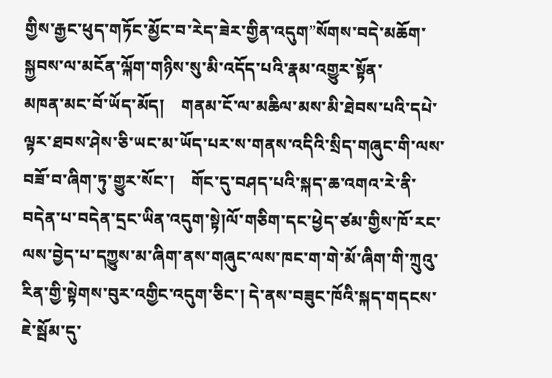གྱིས་རྒྱང་ཕུད་གཏོང་མྱོང་བ་རེད་ཟེར་གྱིན་འདུག”སོགས་བདེ་མཆོག་སྐྱབས་ལ་མངོན་ལྐོག་གཉིས་སུ་མི་འདོད་པའི་རྣམ་འགྱུར་སྟོན་
མཁན་མང་བོ་ཡོད་མོད།    གནམ་ངོ་ལ་མཆིལ་མས་མི་ཐེབས་པའི་དཔེ་ལྟར་ཐབས་ཤེས་ཅི་ཡང་མ་ཡོད་པར་ས་གནས་འདིའི་སྲིད་གཞུང་གི་ལས་བཟོ་བ་ཞིག་ཏུ་གྱུར་སོང་།    གོང་དུ་བཤད་པའི་སྐད་ཆ་འགའ་རེ་ནི་བདེན་པ་བདེན་དྲང་ཡིན་འདུག་སྟེ།ལོ་གཅིག་དང་ཕྱེད་ཙམ་གྱིས་ཁོ་རང་ལས་བྱེད་པ་དཀྱུས་མ་ཞིག་ནས་གཞུང་ལས་ཁང་ག་གེ་མོ་ཞིག་གི་ཀྲུའུ་རིན་གྱི་སྟེགས་བུར་འགྱིང་འདུག་ཅིང་། དེ་ནས་བཟུང་ཁོའི་སྐད་གདངས་ཇེ་སྦོམ་དུ་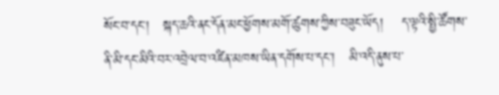སོང་བ་དང་།   སྐད་ཆའི་ནང་དོན་མང་ཕྱོགས་མགོ་ཚུགས་ཀྱིས་བཟུང་ཡོད།    ད་ལྟའི་སྤྱི་ཚོགས་ནི་མི་དང་མིའི་བར་འབྲེལ་བ་འཛིན་མཁས་ཡིན་དགོས་པ་དང་།   མི་འདི་ནུས་པ་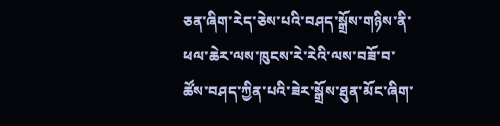ཅན་ཞིག་རེད་ཅེས་པའི་བཤད་སྒྲོས་གཉིས་ནི་ཕལ་ཆེར་ལས་ཁུངས་རེ་རེའི་ལས་བཟོ་བ་ཚོས་བཤད་ཀྱིན་པའི་ཟེར་སྒྲོས་ཐུན་མོང་ཞིག་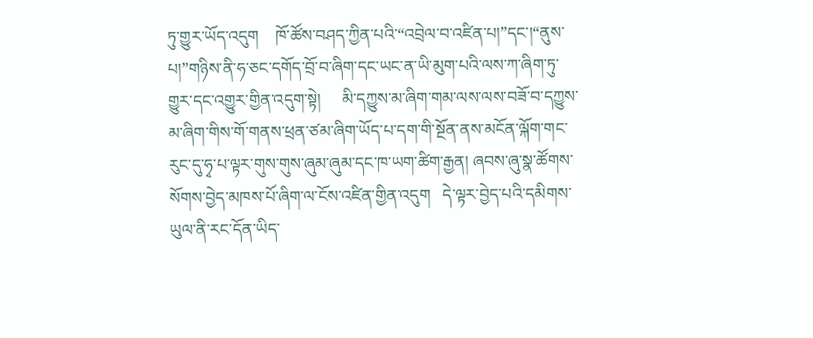ཏུ་གྱུར་ཡོད་འདུག    ཁོ་ཚོས་བཤད་ཀྱིན་པའི་“འབྲེལ་བ་འཛིན་པ།”དང་།“ནུས་པ།”གཉིས་ནི་ཧ་ཅང་དགོད་བྲོ་བ་ཞིག་དང་ཡང་ན་ཡི་མུག་པའི་ལས་ཀ་ཞིག་ཏུ་གྱུར་དང་འགྱུར་གྱིན་འདུག་སྟེ།     མི་དཀྱུས་མ་ཞིག་གམ་ལས་ལས་བཟོ་བ་དཀྱུས་མ་ཞིག་གིས་གོ་གནས་ཕྲན་ཙམ་ཞིག་ཡོད་པ་དག་གི་སྔོན་ནས་མངོན་ལྐོག་གང་རུང་དུ་ཧྭ་པ་ལྟར་གུས་གུས་ཞུམ་ཞུམ་དང་ཁ་ཡག་ཚིག་རྒྱན། ཞབས་ཞུ་སྣ་ཚོགས་སོགས་བྱེད་མཁས་པོ་ཞིག་ལ་ངོས་འཛིན་གྱིན་འདུག   དེ་ལྟར་བྱེད་པའི་དམིགས་ཡུལ་ནི་རང་དོན་ཡིད་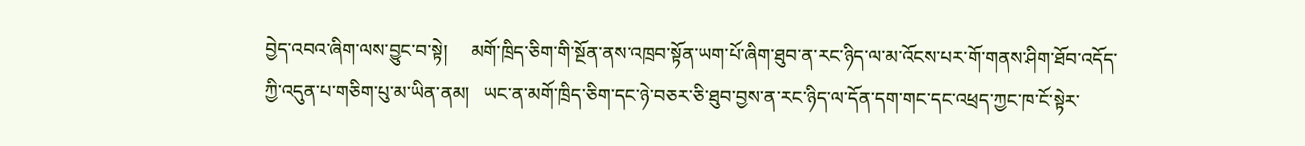བྱེད་འབའ་ཞིག་ལས་བྱུང་བ་སྟེ།     མགོ་ཁྲིད་ཅིག་གི་སྔོན་ནས་འཁྲབ་སྟོན་ཡག་པོ་ཞིག་ཐུབ་ན་རང་ཉིད་ལ་མ་འོངས་པར་གོ་གནས་ཤིག་ཐོབ་འདོད་ཀྱི་འདུན་པ་གཅིག་པུ་མ་ཡིན་ནམ།   ཡང་ན་མགོ་ཁྲིད་ཅིག་དང་ཉེ་བཅར་ཅི་ཐུབ་བྱས་ན་རང་ཉིད་ལ་དོན་དག་གང་དང་འཕྲད་ཀྱང་ཁ་ངོ་སྟེར་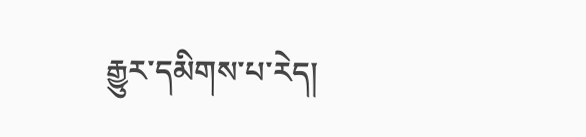རྒྱུར་དམིགས་པ་རེད།